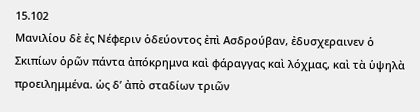15.102
Μανιλίου δὲ ἐς Νέφεριν ὁδεύοντος ἐπὶ Ασδρούβαν, ἐδυσχεραινεν ὁ Σκιπίων ὁρῶν πάντα ἀπόκρημνα καὶ φάραγγας καὶ λόχμας, καὶ τὰ ὑψηλὰ προειλημμένα. ὡς δʼ ἀπὸ σταδίων τριῶν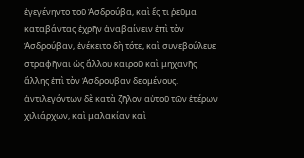ἐγεγένηντο τοῦ Ἀσδρούβα, καὶ ἔς τι ῥεῦμα καταβάντας ἐχρῆν ἀναβαίνειν ἐπὶ τὸν Ἀσδρούβαν, ἐνέκειτο δὴ τότε, καὶ συνεβούλευε στραφῆναι ὡς ἄλλου καιροῦ καὶ μηχανῆς ἄλλης ἐπὶ τὸν Ἀσδρουβαν δεομένους. ἀντιλεγόντων δὲ κατὰ ζῆλον αὐτοῦ τῶν ἑτέρων χιλιάρχων, καὶ μαλακίαν καὶ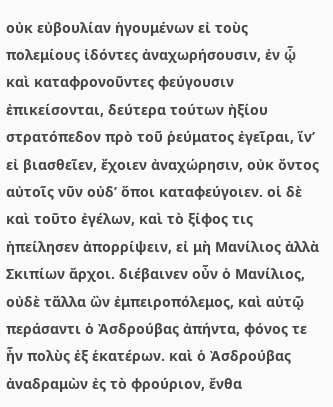οὐκ εὐβουλίαν ἡγουμένων εἰ τοὺς πολεμίους ἰδόντες ἀναχωρήσουσιν, ἐν ᾧ καὶ καταφρονοῦντες φεύγουσιν ἐπικείσονται, δεύτερα τούτων ἠξίου στρατόπεδον πρὸ τοῦ ῥεύματος ἐγεῖραι, ἵνʼ εἰ βιασθεῖεν, ἔχοιεν ἀναχώρησιν, οὐκ ὄντος αὐτοῖς νῦν οὐδʼ ὅποι καταφεύγοιεν. οἱ δὲ καὶ τοῦτο ἐγέλων, καὶ τὸ ξίφος τις ἠπείλησεν ἀπορρίψειν, εἰ μὴ Μανίλιος ἀλλὰ Σκιπίων ἄρχοι. διέβαινεν οὖν ὁ Μανίλιος, οὐδὲ τἄλλα ὢν ἐμπειροπόλεμος, καὶ αὐτῷ περάσαντι ὁ Ἀσδρούβας ἀπήντα, φόνος τε ἦν πολὺς ἐξ ἑκατέρων. καὶ ὁ Ἀσδρούβας ἀναδραμὼν ἐς τὸ φρούριον, ἔνθα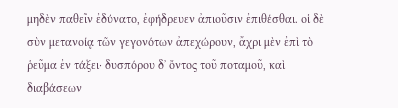μηδὲν παθεῖν ἐδύνατο, ἐφήδρευεν ἀπιοῦσιν ἐπιθέσθαι. οἱ δὲ σὺν μετανοίᾳ τῶν γεγονότων ἀπεχώρουν, ἄχρι μὲν ἐπὶ τὸ ῥεῦμα ἐν τάξει· δυσπόρου δʼ ὄντος τοῦ ποταμοῦ, καὶ διαβάσεων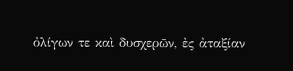ὀλίγων τε καὶ δυσχερῶν, ἐς ἀταξίαν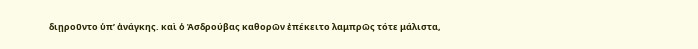διῃροῦντο ὑπʼ ἀνάγκης. καὶ ὁ Ἀσδρούβας καθορῶν ἐπέκειτο λαμπρῶς τότε μάλιστα,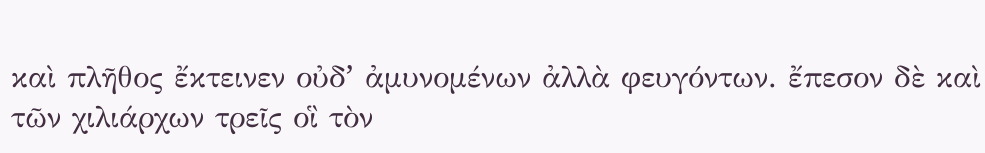καὶ πλῆθος ἔκτεινεν οὐδʼ ἀμυνομένων ἀλλὰ φευγόντων. ἔπεσον δὲ καὶ τῶν χιλιάρχων τρεῖς οἳ τὸν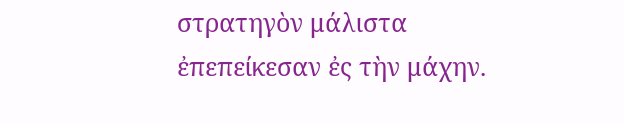στρατηγὸν μάλιστα ἐπεπείκεσαν ἐς τὴν μάχην.